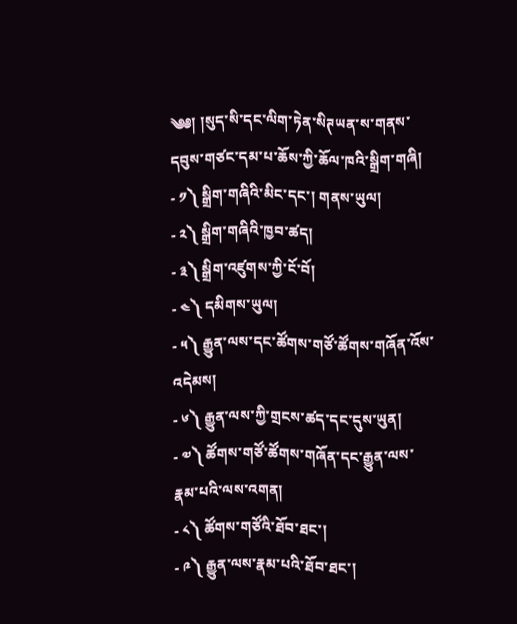༄༅། །སུད་སི་དང་ལིག་ཏེན་སིཊཡན་ས་གནས་དབུས་གཙང་དམ་པ་ཆོས་ཀྱི་ཆོལ་ཁའི་སྒྲིག་གཞི།
- ༡༽ སྒྲིག་གཞིའི་མིང་དང་། གནས་ཡུལ།
- ༢༽ སྒྲིག་གཞིའི་ཁྱབ་ཚད།
- ༣༽ སྒྲིག་འཛུགས་ཀྱི་ངོ་བོ།
- ༤༽ དམིགས་ཡུལ།
- ༥༽ རྒྱུན་ལས་དང་ཚོགས་གཙོ་ཚོགས་གཞོན་འོས་འདེམས།
- ༦༽ རྒྱུན་ལས་ཀྱི་གྲངས་ཚད་དང་དུས་ཡུན།
- ༧༽ ཚོགས་གཙོ་ཚོགས་གཞོན་དང་རྒྱུན་ལས་རྣམ་པའི་ལས་འགན།
- ༨༽ ཚོགས་གཙོའི་ཐོབ་ཐང་།
- ༩༽ རྒྱུན་ལས་རྣམ་པའི་ཐོབ་ཐང་།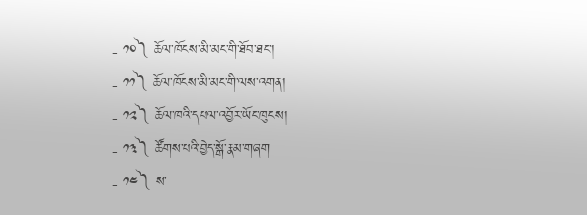- ༡༠༽ ཆོལ་ཁོངས་མི་མང་གི་ཐོབ་ཐང་།
- ༡༡༽ ཆོལ་ཁོངས་མི་མང་གི་ལས་འགན།
- ༡༢༽ ཆོལ་ཁའི་དཔལ་འབྱོར་ཡོང་ཁུངས།
- ༡༣༽ ཚོགས་པའི་བྱེད་སྒོ་རྣམ་གཞག
- ༡༤༽ ས་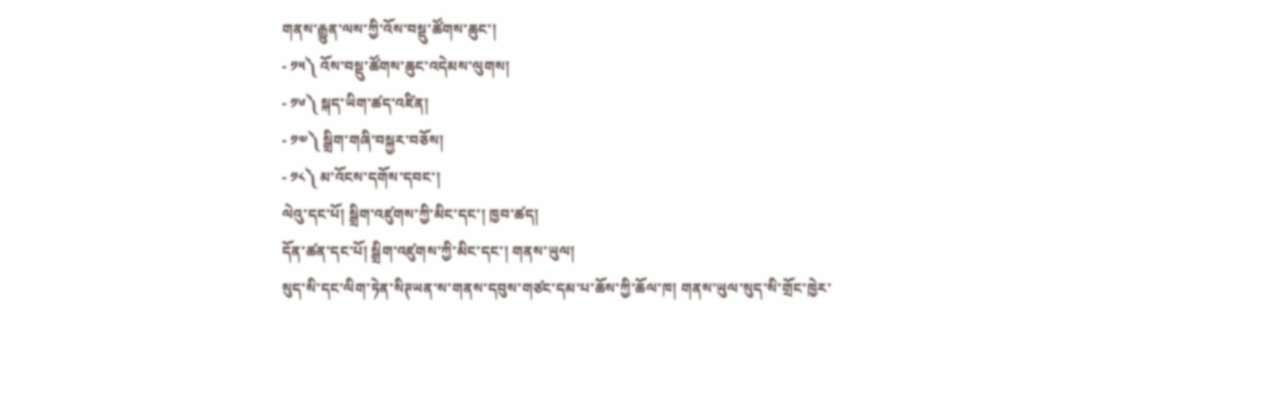གནས་རྒྱུན་ལས་ཀྱི་འོས་བསྡུ་ཚོགས་ཆུང་།
- ༡༥༽ འོས་བསྡུ་ཚོགས་ཆུང་འདེམས་ལུགས།
- ༡༦༽ སྐད་ཡིག་ཚད་འཛིན།
- ༡༧༽ སྒྲིག་གཞི་བསྐྱར་བཅོས།
- ༡༨༽ མ་འོངས་དགོས་དབང་།
ལེའུ་དང་པོ། སྒྲིག་འཛུགས་ཀྱི་མིང་དང་། ཁྱབ་ཚད།
དོན་ཚན་དང་པོ། སྒྲིག་འཛུགས་ཀྱི་མིང་དང་། གནས་ཡུལ།
སུད་སི་དང་ལིག་ཏེན་སིཊཡན་ས་གནས་དབུས་གཙང་དམ་པ་ཆོས་ཀྱི་ཆོལ་ཁ། གནས་ཡུལ་སུད་སི་གྲོང་ཁྱེར་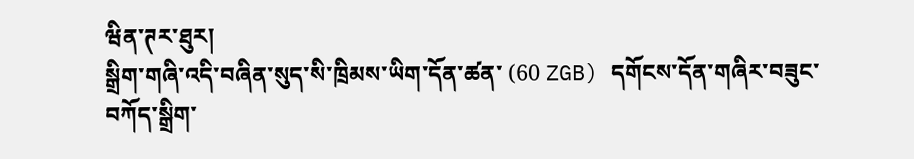ཝིན་ཊར་ཐུར།
སྒྲིག་གཞི་འདི་བཞིན་སུད་སི་ཁྲིམས་ཡིག་དོན་ཚན་ (60 ZGB) དགོངས་དོན་གཞིར་བཟུང་བཀོད་སྒྲིག་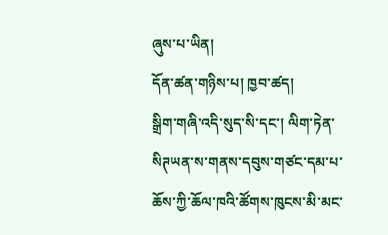ཞུས་པ་ཡིན།
དོན་ཚན་གཉིས་པ། ཁྱབ་ཚད།
སྒྲིག་གཞི་འདི་སུད་སི་དང་། ལིག་ཏེན་སིཊཡན་ས་གནས་དབུས་གཙང་དམ་པ་ཆོས་ཀྱི་ཆོལ་ཁའི་ཚོགས་ཁུངས་མི་མང་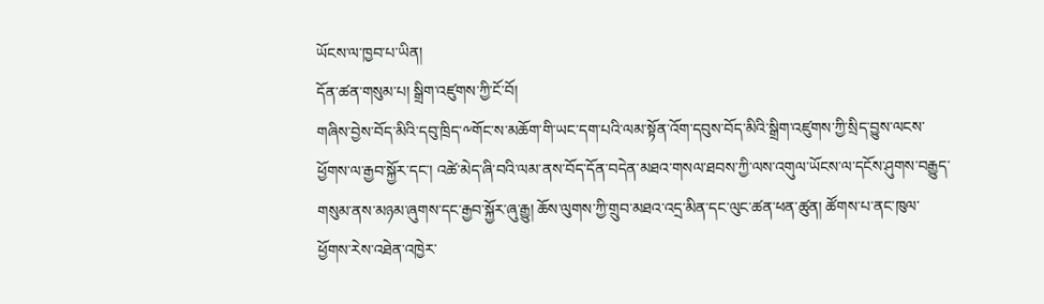ཡོངས་ལ་ཁྱབ་པ་ཡིན།
དོན་ཚན་གསུམ་པ། སྒྲིག་འཛུགས་ཀྱི་ངོ་བོ།
གཞིས་བྱེས་བོད་མིའི་དབུ་ཁྲིད་༸གོང་ས་མཆོག་གི་ཡང་དག་པའི་ལམ་སྟོན་འོག་དབུས་བོད་མིའི་སྒྲིག་འཛུགས་ཀྱི་སྲིད་བྱུས་ལངས་ཕྱོགས་ལ་རྒྱབ་སྐྱོར་དང་། འཚེ་མེད་ཞི་བའི་ལམ་ནས་བོད་དོན་བདེན་མཐའ་གསལ་ཐབས་ཀྱི་ལས་འགུལ་ཡོངས་ལ་དངོས་ཤུགས་བརྒྱུད་གསུམ་ནས་མཉམ་ཞུགས་དང་རྒྱབ་སྐྱོར་ཞུ་རྒྱུ། ཆོས་ལུགས་ཀྱི་གྲུབ་མཐའ་འདྲ་མིན་དང་ལུང་ཚན་ཕན་ཚུན། ཚོགས་པ་ནང་ཁུལ་ཕྱོགས་རེས་འཐེན་འཁྱེར་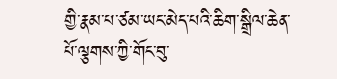གྱི་རྣམ་པ་ཙམ་ཡང་མེད་པའི་ཆིག་སྒྲིལ་ཆེན་པོ་ལྕགས་ཀྱི་གོང་བུ་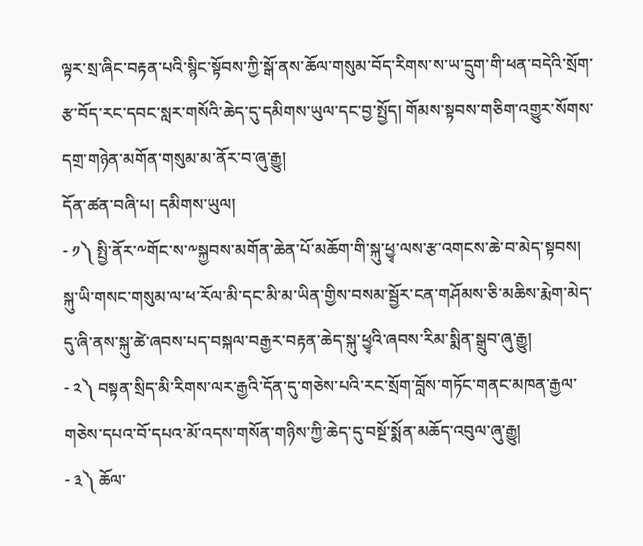ལྟར་སྲ་ཞིང་བརྟན་པའི་སྙིང་སྟོབས་ཀྱི་སྒོ་ནས་ཆོལ་གསུམ་བོད་རིགས་ས་ཡ་དྲུག་གི་ཕན་བདེའི་སྲོག་རྩ་བོད་རང་དབང་སླར་གསོའི་ཆེད་དུ་དམིགས་ཡུལ་དང་བྱ་སྤྱོད། གོམས་སྟབས་གཅིག་འགྱུར་སོགས་དགྲ་གཉེན་མགོན་གསུམ་མ་ནོར་བ་ཞུ་རྒྱུ།
དོན་ཚན་བཞི་པ། དམིགས་ཡུལ།
- ༡༽ སྤྱི་ནོར་༸གོང་ས་༸སྐྱབས་མགོན་ཆེན་པོ་མཆོག་གི་སྐུ་ཕྱྭ་ལས་རྩ་འགངས་ཆེ་བ་མེད་སྟབས། སྐུ་ཡི་གསང་གསུམ་ལ་ཕ་རོལ་མི་དང་མི་མ་ཡིན་གྱིས་བསམ་སྦྱོར་ངན་གཤོམས་ཅི་མཆིས་རྨེག་མེད་དུ་ཞི་ནས་སྐུ་ཚེ་ཞབས་པད་བསྐལ་བརྒྱར་བརྟན་ཆེད་སྐུ་ཕྱྭའི་ཞབས་རིམ་སྨིན་སྒྲུབ་ཞུ་རྒྱུ།
- ༢༽ བསྟན་སྲིད་མི་རིགས་ལར་རྒྱའི་དོན་དུ་གཅེས་པའི་རང་སྲོག་བློས་གཏོང་གནང་མཁན་རྒྱལ་གཅེས་དཔའ་བོ་དཔའ་མོ་འདས་གསོན་གཉིས་ཀྱི་ཆེད་དུ་བསྔོ་སྨོན་མཆོད་འབུལ་ཞུ་རྒྱུ།
- ༣༽ ཆོལ་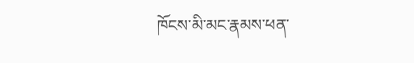ཁོངས་མི་མང་རྣམས་ཕན་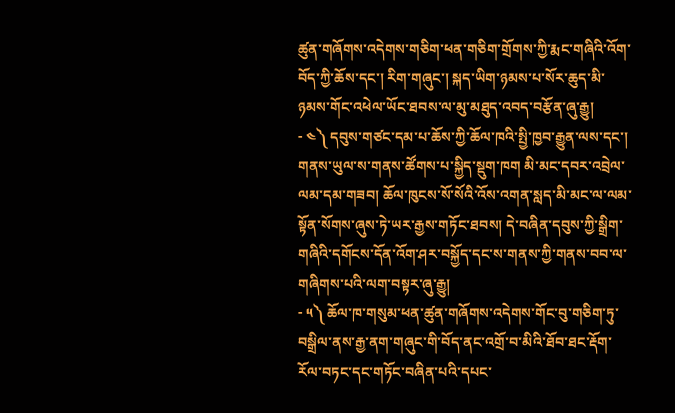ཚུན་གཞོགས་འདེགས་གཅིག་ཕན་གཅིག་གྲོགས་ཀྱི་རྨང་གཞིའི་འོག་བོད་ཀྱི་ཆོས་དང་། རིག་གཞུང་། སྐད་ཡིག་ཉམས་པ་སོར་ཆུད་མི་ཉམས་གོང་འཕེལ་ཡོང་ཐབས་ལ་མུ་མཐུད་འབད་བརྩོན་ཞུ་རྒྱུ།
- ༤༽ དབུས་གཙང་དམ་པ་ཆོས་ཀྱི་ཆོལ་ཁའི་སྤྱི་ཁྱབ་རྒྱུན་ལས་དང་། གནས་ཡུལ་ས་གནས་ཚོགས་པ་སྐྱིད་སྡུག་ཁག མི་མང་དབར་འབྲེལ་ལམ་དམ་གཟབ། ཆོལ་ཁུངས་སོ་སོའི་འོས་འགན་སླད་མི་མང་ལ་ལམ་སྟོན་སོགས་ཞུས་ཏེ་ཡར་རྒྱས་གཏོང་ཐབས། དེ་བཞིན་དབུས་ཀྱི་སྒྲིག་གཞིའི་དགོངས་དོན་འོག་ཤར་བསྐྱོད་དང་ས་གནས་ཀྱི་གནས་བབ་ལ་གཞིགས་པའི་ལག་བསྟར་ཞུ་རྒྱུ།
- ༥༽ ཆོལ་ཁ་གསུམ་ཕན་ཚུན་གཞོགས་འདེགས་གོང་བུ་གཅིག་ཏུ་བསྒྲིལ་ནས་རྒྱ་ནག་གཞུང་གི་བོད་ནང་འགྲོ་བ་མིའི་ཐོབ་ཐང་རྡོག་རོལ་བཏང་དང་གཏོང་བཞིན་པའི་དཔང་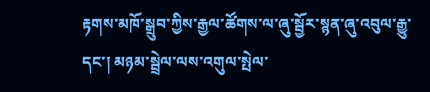རྟགས་མཁོ་སྒྲུབ་ཀྱིས་རྒྱལ་ཚོགས་ལ་ཞུ་སྦྱོར་སྙན་ཞུ་འབུལ་རྒྱུ་དང་། མཉམ་སྦྲེལ་ལས་འགུལ་སྤེལ་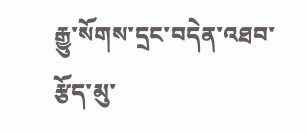རྒྱུ་སོགས་དྲང་བདེན་འཐབ་རྩོད་མུ་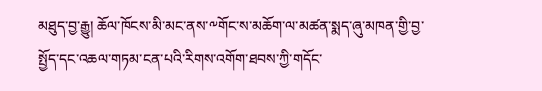མཐུད་བྱ་རྒྱུ། ཆོལ་ཁོངས་མི་མང་ནས་༸གོང་ས་མཆོག་ལ་མཚན་སྨད་ཞུ་མཁན་གྱི་བྱ་སྤྱོད་དང་འཆལ་གཏམ་ངན་པའི་རིགས་འགོག་ཐབས་ཀྱི་གདོང་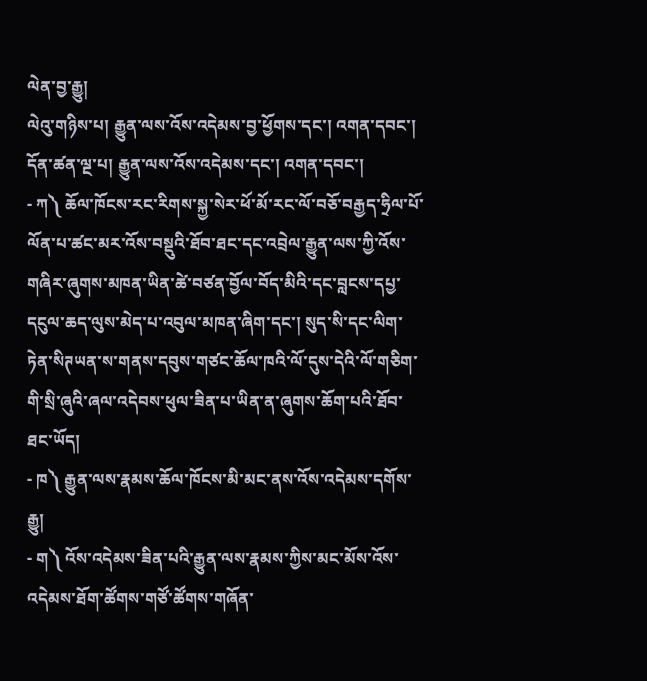ལེན་བྱ་རྒྱུ།
ལེའུ་གཉིས་པ། རྒྱུན་ལས་འོས་འདེམས་བྱ་ཕྱོགས་དང་། འགན་དབང་།
དོན་ཚན་ལྔ་པ། རྒྱུན་ལས་འོས་འདེམས་དང་། འགན་དབང་།
- ཀ༽ ཆོལ་ཁོངས་རང་རིགས་སྐྱ་སེར་ཕོ་མོ་རང་ལོ་བཅོ་བརྒྱད་ཧྲིལ་པོ་ལོན་པ་ཚང་མར་འོས་བསྡུའི་ཐོབ་ཐང་དང་འབྲེལ་རྒྱུན་ལས་ཀྱི་འོས་གཞིར་ཞུགས་མཁན་ཡིན་ཚེ་བཙན་བྱོལ་བོད་མིའི་དང་བླངས་དཔྱ་དངུལ་ཆད་ལུས་མེད་པ་འབུལ་མཁན་ཞིག་དང་། སུད་སི་དང་ལིག་ཏེན་སིཊཡན་ས་གནས་དབུས་གཙང་ཆོལ་ཁའི་ལོ་དུས་དེའི་ལོ་གཅིག་གི་སྲི་ཞུའི་ཞལ་འདེབས་ཕུལ་ཟིན་པ་ཡིན་ན་ཞུགས་ཆོག་པའི་ཐོབ་ཐང་ཡོད།
- ཁ༽ རྒྱུན་ལས་རྣམས་ཆོལ་ཁོངས་མི་མང་ནས་འོས་འདེམས་དགོས་རྒྱུ།
- ག༽ འོས་འདེམས་ཟིན་པའི་རྒྱུན་ལས་རྣམས་ཀྱིས་མང་མོས་འོས་འདེམས་ཐོག་ཚོགས་གཙོ་ཚོགས་གཞོན་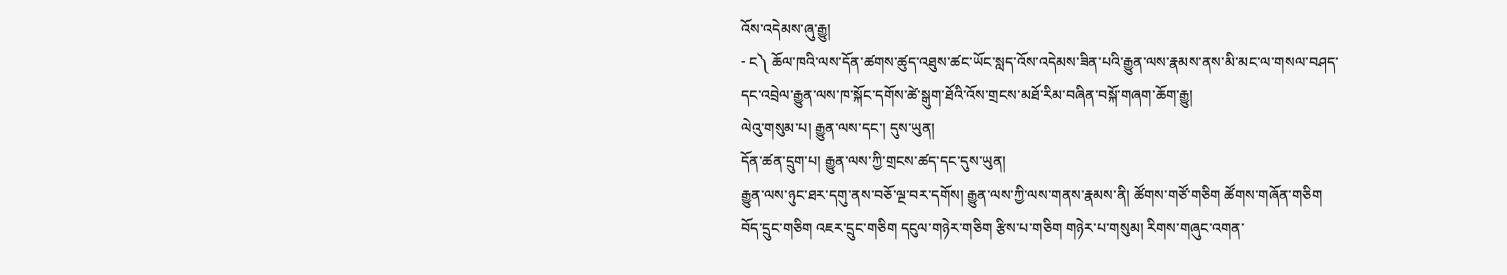འོས་འདེམས་ཞུ་རྒྱུ།
- ང༽ ཆོལ་ཁའི་ལས་དོན་ཚགས་ཚུད་འཐུས་ཚང་ཡོང་སླད་འོས་འདེམས་ཟིན་པའི་རྒྱུན་ལས་རྣམས་ནས་མི་མང་ལ་གསལ་བཤད་དང་འབྲེལ་རྒྱུན་ལས་ཁ་སྐོང་དགོས་ཚེ་སྒུག་ཐོའི་འོས་གྲངས་མཐོ་རིམ་བཞིན་བསྐོ་གཞག་ཆོག་རྒྱུ།
ལེའུ་གསུམ་པ། རྒྱུན་ལས་དང་། དུས་ཡུན།
དོན་ཚན་དྲུག་པ། རྒྱུན་ལས་ཀྱི་གྲངས་ཚད་དང་དུས་ཡུན།
རྒྱུན་ལས་ཉུང་ཐར་དགུ་ནས་བཅོ་ལྔ་བར་དགོས། རྒྱུན་ལས་ཀྱི་ལས་གནས་རྣམས་ནི། ཚོགས་གཙོ་གཅིག ཚོགས་གཞོན་གཅིག བོད་དྲུང་གཅིག འཇར་དྲུང་གཅིག དངུལ་གཉེར་གཅིག རྩིས་པ་གཅིག གཉེར་པ་གསུམ། རིགས་གཞུང་འགན་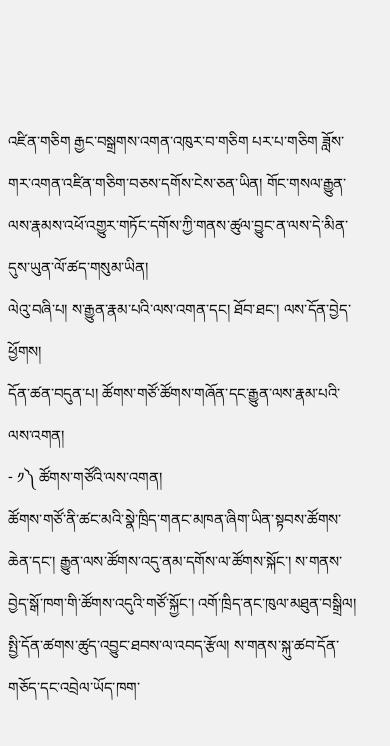འཛིན་གཅིག རྒྱང་བསྒྲགས་འགན་འཁུར་བ་གཅིག པར་པ་གཅིག ཟློས་གར་འགན་འཛིན་གཅིག་བཅས་དགོས་ངེས་ཅན་ཡིན། གོང་གསལ་རྒྱུན་ལས་རྣམས་འཕོ་འགྱུར་གཏོང་དགོས་ཀྱི་གནས་ཚུལ་བྱུང་ན་ལས་དེ་མིན་དུས་ཡུན་ལོ་ཚད་གསུམ་ཡིན།
ལེའུ་བཞི་པ། ས་རྒྱུན་རྣམ་པའི་ལས་འགན་དང། ཐོབ་ཐང་། ལས་དོན་བྱེད་ཕྱོགས།
དོན་ཚན་བདུན་པ། ཚོགས་གཙོ་ཚོགས་གཞོན་དང་རྒྱུན་ལས་རྣམ་པའི་ལས་འགན།
- ༡༽ ཚོགས་གཙོའི་ལས་འགན།
ཚོགས་གཙོ་ནི་ཚང་མའི་སྣེ་ཁྲིད་གནང་མཁན་ཞིག་ཡིན་སྟབས་ཚོགས་ཆེན་དང་། རྒྱུན་ལས་ཚོགས་འདུ་ནམ་དགོས་ལ་ཚོགས་སྐོང་། ས་གནས་བྱེད་སྒོ་ཁག་གི་ཚོགས་འདུའི་གཙོ་སྐྱོང་། འགོ་ཁྲིད་ནང་ཁུལ་མཐུན་བསྒྲིལ། སྤྱི་དོན་ཚགས་ཚུད་འབྱུང་ཐབས་ལ་འབད་རྩོལ། ས་གནས་སྐུ་ཚབ་དོན་གཅོད་དང་འབྲེལ་ཡོད་ཁག་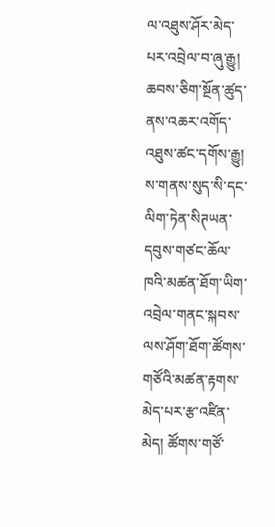ལ་འཐུས་ཤོར་མེད་པར་འབྲེལ་བ་ཞུ་རྒྱུ། ཆབས་ཅིག་སྔོན་ཚུད་ནས་འཆར་འགོད་འཐུས་ཚང་དགོས་རྒྱུ། ས་གནས་སུད་སི་དང་ལིག་ཏེན་སིཊཡན་དབུས་གཙང་ཆོལ་ཁའི་མཚན་ཐོག་ཡིག་འབྲེལ་གནང་སྐབས་ལས་ཤོག་ཐོག་ཚོགས་གཙོའི་མཚན་རྟགས་མེད་པར་རྩ་འཛིན་མེད། ཚོགས་གཙོ་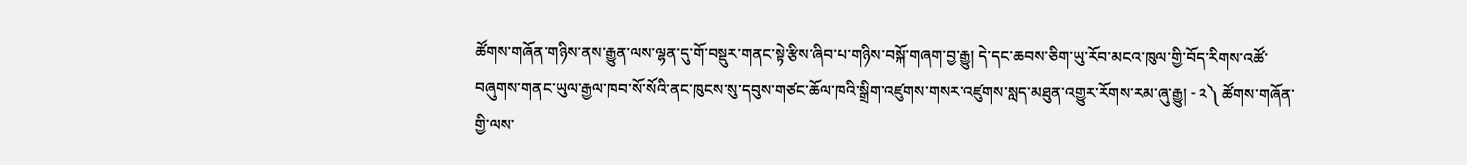ཚོགས་གཞོན་གཉིས་ནས་རྒྱུན་ལས་ལྷན་དུ་གོ་བསྡུར་གནང་སྟེ་རྩིས་ཞིབ་པ་གཉིས་བསྐོ་གཞག་བྱ་རྒྱུ། དེ་དང་ཆབས་ཅིག་ཡུ་རོབ་མངའ་ཁུལ་གྱི་བོད་རིགས་འཚོ་བཞུགས་གནང་ཡུལ་རྒྱལ་ཁབ་སོ་སོའི་ནང་ཁུངས་སུ་དབུས་གཙང་ཆོལ་ཁའི་སྒྲིག་འཛུགས་གསར་འཛུགས་སླད་མཐུན་འགྱུར་རོགས་རམ་ཞུ་རྒྱུ། - ༢༽ ཚོགས་གཞོན་གྱི་ལས་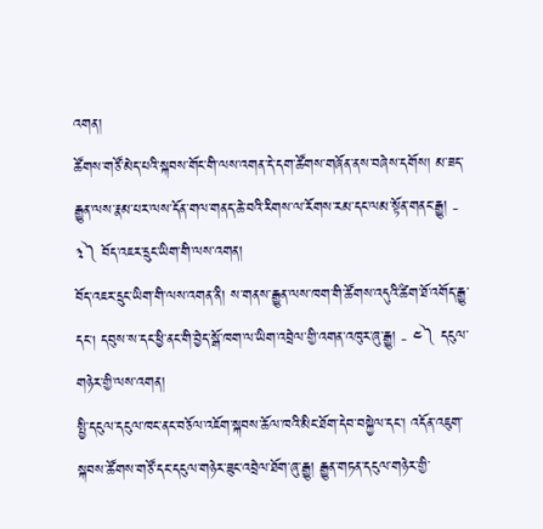འགན།
ཚོགས་གཙོ་མེད་པའི་སྐབས་གོང་གི་ལས་འགན་དེ་དག་ཚོགས་གཞོན་ནས་བཞེས་དགོས། མ་ཟད་རྒྱུན་ལས་རྣམ་པར་ལས་དོན་གལ་གནད་ཆེ་བའི་རིགས་ལ་རོགས་རམ་དང་ལམ་སྟོན་གནང་རྒྱུ། - ༣༽ བོད་འཇར་དྲུང་ཡིག་གི་ལས་འགན།
བོད་འཇར་དྲུང་ཡིག་གི་ལས་འགན་ནི། ས་གནས་རྒྱུན་ལས་ཁག་གི་ཚོགས་འདུའི་ཚིག་ཐོ་འགོད་རྒྱུ་དང། དབུས་ས་དང་ཕྱི་ནང་གི་བྱེད་སྒོ་ཁག་ལ་ཡིག་འབྲེལ་གྱི་འགན་འཁུར་ཞུ་རྒྱུ། - ༤༽ དངུལ་གཉེར་གྱི་ལས་འགན།
སྤྱི་དངུལ་དངུལ་ཁང་ནང་བཅོལ་འཇོག་སྐབས་ཆོལ་ཁའི་མིང་ཐོག་དེབ་བསྐྱེལ་དང་། འདོན་འཇུག་སྐབས་ཚོགས་གཙོ་དང་དངུལ་གཉེར་ཟུང་འབྲེལ་ཐོག་ཞུ་རྒྱུ། རྒྱུན་གཏན་དངུལ་གཉེར་གྱི་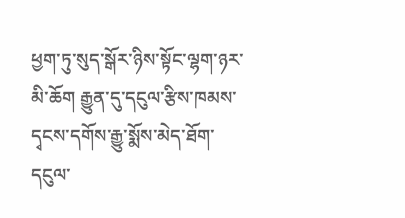ཕྱག་ཏུ་སུད་སྒོར་ཉིས་སྟོང་ལྷག་ཉར་མི་ཆོག རྒྱུན་དུ་དངུལ་རྩིས་ཁམས་དྭངས་དགོས་རྒྱུ་སྨོས་མེད་ཐོག་དངུལ་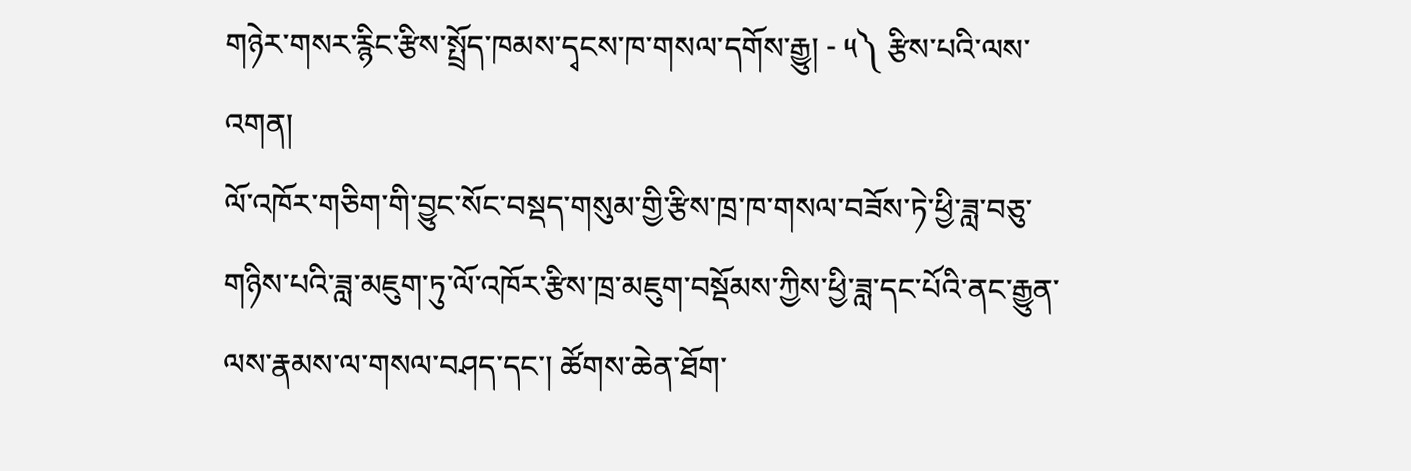གཉེར་གསར་རྙིང་རྩིས་སྤྲོད་ཁམས་དྭངས་ཁ་གསལ་དགོས་རྒྱུ། - ༥༽ རྩིས་པའི་ལས་འགན།
ལོ་འཁོར་གཅིག་གི་བྱུང་སོང་བསྡད་གསུམ་གྱི་རྩིས་ཁྲ་ཁ་གསལ་བཟོས་ཏེ་ཕྱི་ཟླ་བཅུ་གཉིས་པའི་ཟླ་མཇུག་ཏུ་ལོ་འཁོར་རྩིས་ཁྲ་མཇུག་བསྡོམས་ཀྱིས་ཕྱི་ཟླ་དང་པོའི་ནང་རྒྱུན་ལས་རྣམས་ལ་གསལ་བཤད་དང་། ཚོགས་ཆེན་ཐོག་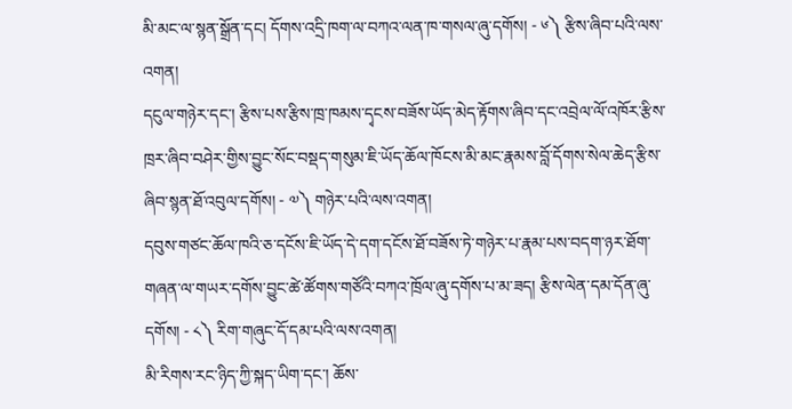མི་མང་ལ་སྙན་སྒྲོན་དང། དོགས་འདྲི་ཁག་ལ་བཀའ་ལན་ཁ་གསལ་ཞུ་དགོས། - ༦༽ རྩིས་ཞིབ་པའི་ལས་འགན།
དངུལ་གཉེར་དང་། རྩིས་པས་རྩིས་ཁྲ་ཁམས་དྭངས་བཟོས་ཡོད་མེད་རྟོགས་ཞིབ་དང་འབྲེལ་ལོ་འཁོར་རྩིས་ཁྲར་ཞིབ་བཤེར་གྱིས་བྱུང་སོང་བསྡད་གསུམ་ཇི་ཡོད་ཆོལ་ཁོངས་མི་མང་རྣམས་བློ་དོགས་སེལ་ཆེད་རྩིས་ཞིབ་སྙན་ཐོ་འབུལ་དགོས། - ༧༽ གཉེར་པའི་ལས་འགན།
དབུས་གཙང་ཆོལ་ཁའི་ཅ་དངོས་ཇི་ཡོད་དེ་དག་དངོས་ཐོ་བཟོས་ཏེ་གཉེར་པ་རྣམ་པས་བདག་ཉར་ཐོག་གཞན་ལ་གཡར་དགོས་བྱུང་ཚེ་ཚོགས་གཙོའི་བཀའ་ཁྲོལ་ཞུ་དགོས་པ་མ་ཟད། རྩིས་ལེན་དམ་དོན་ཞུ་དགོས། - ༨༽ རིག་གཞུང་དོ་དམ་པའི་ལས་འགན།
མི་རིགས་རང་ཉིད་ཀྱི་སྐད་ཡིག་དང་། ཆོས་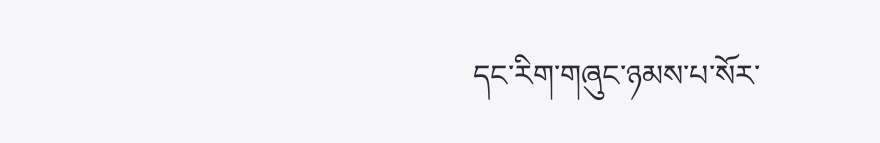དང་རིག་གཞུང་ཉམས་པ་སོར་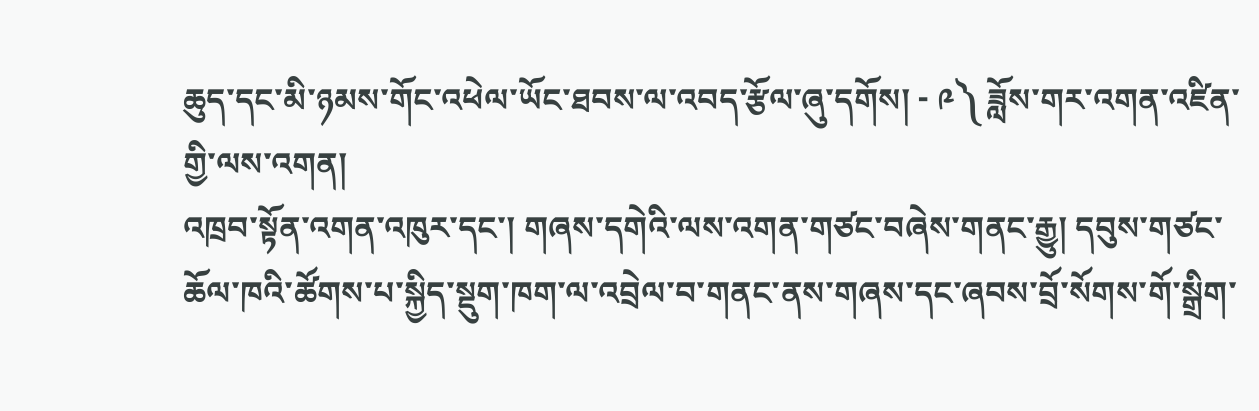ཆུད་དང་མི་ཉམས་གོང་འཕེལ་ཡོང་ཐབས་ལ་འབད་རྩོལ་ཞུ་དགོས། - ༩༽ ཟློས་གར་འགན་འཛིན་གྱི་ལས་འགན།
འཁྲབ་སྟོན་འགན་འཁུར་དང་། གཞས་དགེའི་ལས་འགན་གཙང་བཞེས་གནང་རྒྱུ། དབུས་གཙང་ཆོལ་ཁའི་ཚོགས་པ་སྐྱིད་སྡུག་ཁག་ལ་འབྲེལ་བ་གནང་ནས་གཞས་དང་ཞབས་བྲོ་སོགས་གོ་སྒྲིག་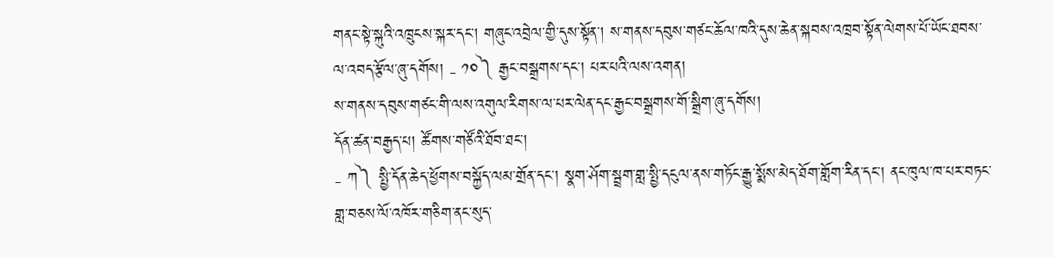གནང་སྟེ་སྐུའི་འཁྲུངས་སྐར་དང་། གཞུང་འབྲེལ་གྱི་དུས་སྟོན་། ས་གནས་དབུས་གཙང་ཆོལ་ཁའི་དུས་ཆེན་སྐབས་འཁྲབ་སྟོན་ལེགས་པོ་ཡོང་ཐབས་ལ་འབད་རྩོལ་ཞུ་དགོས། - ༡༠༽ རྒྱང་བསྒྲགས་དང་། པར་པའི་ལས་འགན།
ས་གནས་དབུས་གཙང་གི་ལས་འགུལ་རིགས་ལ་པར་ལེན་དང་རྒྱང་བསྒྲགས་གོ་སྒྲིག་ཞུ་དགོས།
དོན་ཚན་བརྒྱད་པ། ཚོགས་གཙོའི་ཐོབ་ཐང་།
- ཀ༽ སྤྱི་དོན་ཆེད་ཕྱོགས་བསྐྱོད་ལམ་གྲོན་དང་། སྣག་ཤོག་སྦྲག་གླ་སྤྱི་དངུལ་ནས་གཏོང་རྒྱུ་སྨོས་མེད་ཐོག་གློག་རིན་དང་། ནང་ཁུལ་ཁ་པར་བཏང་གླ་བཅས་ལོ་འཁོར་གཅིག་ནང་སུད་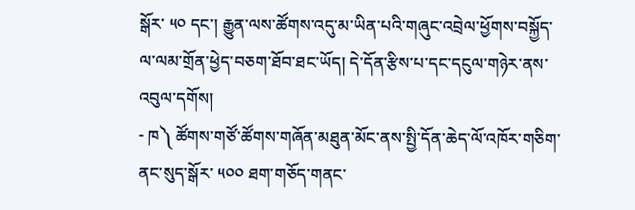སྒོར་ ༥༠ དང་། རྒྱུན་ལས་ཚོགས་འདུ་མ་ཡིན་པའི་གཞུང་འབྲེལ་ཕྱོགས་བསྐྱོད་ལ་ལམ་གྲོན་ཕྱེད་བཅག་ཐོབ་ཐང་ཡོད། དེ་དོན་རྩིས་པ་དང་དངུལ་གཉེར་ནས་འབུལ་དགོས།
- ཁ༽ ཚོགས་གཙོ་ཚོགས་གཞོན་མཐུན་མོང་ནས་སྤྱི་དོན་ཆེད་ལོ་འཁོར་གཅིག་ནང་སུད་སྒོར་ ༥༠༠ ཐག་གཅོད་གནང་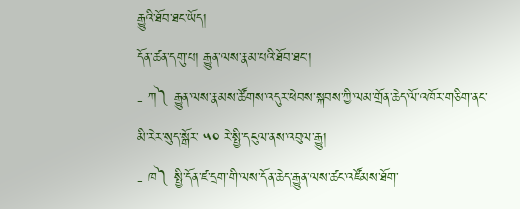རྒྱུའི་ཐོབ་ཐང་ཡོད།
དོན་ཚན་དགུ་པ། རྒྱུན་ལས་རྣམ་པའི་ཐོབ་ཐང་།
- ཀ༽ རྒྱུན་ལས་རྣམས་ཚོགས་འདུར་ཕེབས་སྐབས་ཀྱི་ལམ་གྲོན་ཆེད་ལོ་འཁོར་གཅིག་ནང་མི་རེར་སུད་སྒོར་ ༥༠ རེ་སྤྱི་དངུལ་ནས་འབུལ་རྒྱུ།
- ཁ༽ སྤྱི་དོན་ཛ་དྲག་གི་ལས་དོན་ཆེད་རྒྱུན་ལས་ཚང་འཛོམས་ཐོག་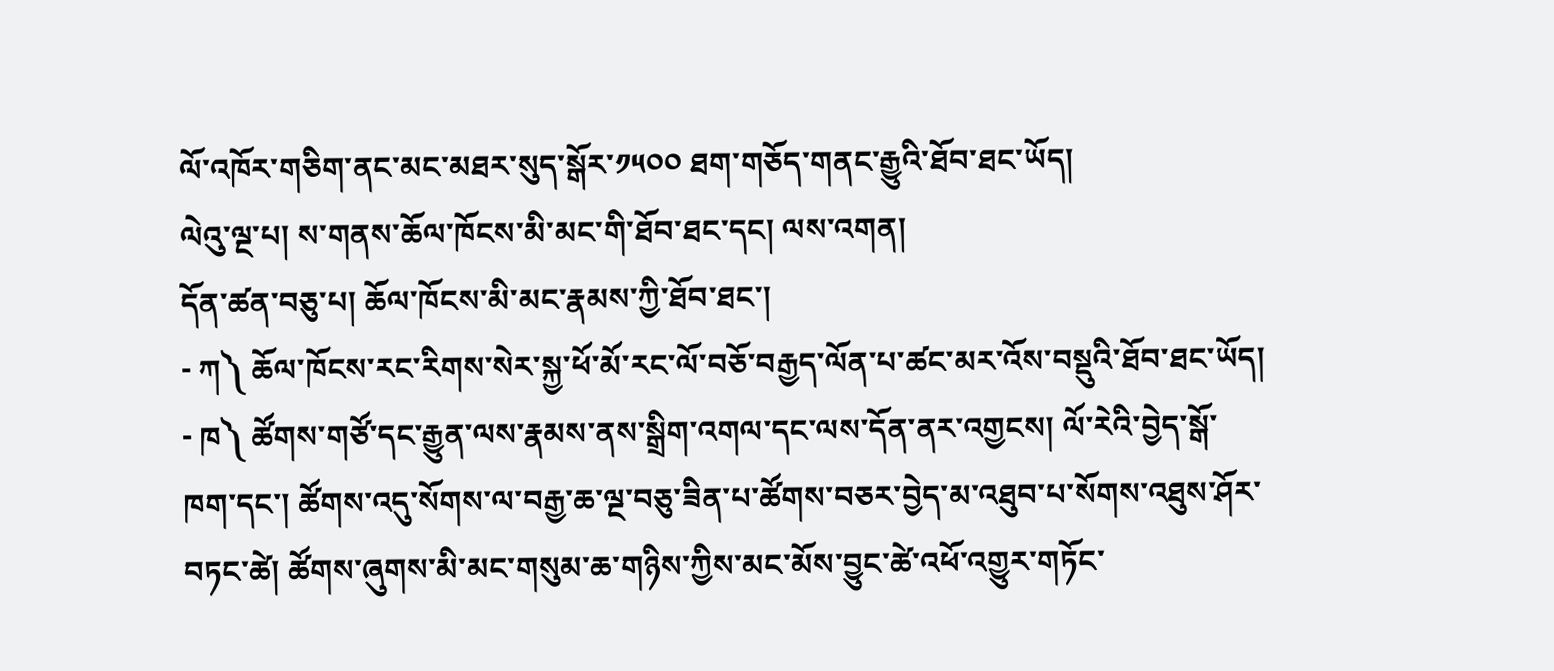ལོ་འཁོར་གཅིག་ནང་མང་མཐར་སུད་སྒོར་༡༥༠༠ ཐག་གཅོད་གནང་རྒྱུའི་ཐོབ་ཐང་ཡོད།
ལེའུ་ལྔ་པ། ས་གནས་ཆོལ་ཁོངས་མི་མང་གི་ཐོབ་ཐང་དང། ལས་འགན།
དོན་ཚན་བཅུ་པ། ཆོལ་ཁོངས་མི་མང་རྣམས་ཀྱི་ཐོབ་ཐང་།
- ཀ༽ ཆོལ་ཁོངས་རང་རིགས་སེར་སྐྱ་ཕོ་མོ་རང་ལོ་བཅོ་བརྒྱད་ལོན་པ་ཚང་མར་འོས་བསྡུའི་ཐོབ་ཐང་ཡོད།
- ཁ༽ ཚོགས་གཙོ་དང་རྒྱུན་ལས་རྣམས་ནས་སྒྲིག་འགལ་དང་ལས་དོན་ནར་འགྱངས། ལོ་རེའི་བྱེད་སྒོ་ཁག་དང་། ཚོགས་འདུ་སོགས་ལ་བརྒྱ་ཆ་ལྔ་བཅུ་ཟིན་པ་ཚོགས་བཅར་བྱེད་མ་འཐུབ་པ་སོགས་འཐུས་ཤོར་བཏང་ཚེ། ཚོགས་ཞུགས་མི་མང་གསུམ་ཆ་གཉིས་ཀྱིས་མང་མོས་བྱུང་ཚེ་འཕོ་འགྱུར་གཏོང་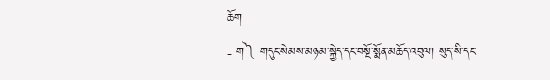ཆོག
- ག༽ གདུང་སེམས་མཉམ་སྐྱེད་དང་བསྔོ་སྨོན་མཆོད་འབུལ། སུད་སི་དང་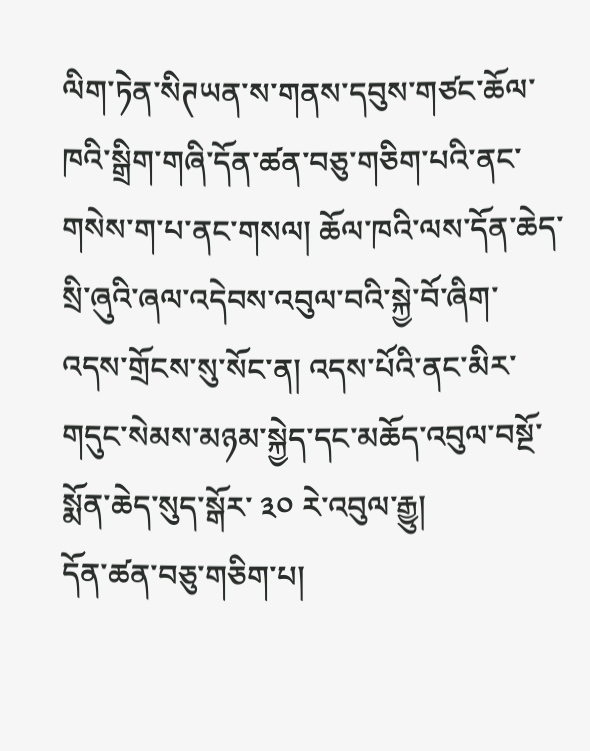ལིག་ཏེན་སིཊཡན་ས་གནས་དབུས་གཙང་ཆོལ་ཁའི་སྒྲིག་གཞི་དོན་ཚན་བཅུ་གཅིག་པའི་ནང་གསེས་ག་པ་ནང་གསལ། ཆོལ་ཁའི་ལས་དོན་ཆེད་སྲི་ཞུའི་ཞལ་འདེབས་འབུལ་བའི་སྐྱེ་བོ་ཞིག་འདས་གྲོངས་སུ་སོང་ན། འདས་པོའི་ནང་མིར་གདུང་སེམས་མཉམ་སྐྱེད་དང་མཆོད་འབུལ་བསྔོ་སྨོན་ཆེད་སུད་སྒོར་ ༣༠ རེ་འབུལ་རྒྱུ།
དོན་ཚན་བཅུ་གཅིག་པ།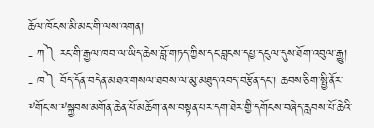ཆོལ་ཁོངས་མི་མང་གི་ལས་འགན།
- ཀ༽ རང་གི་རྒྱལ་ཁབ་ལ་ཡིད་ཆེས་བློ་གཏད་ཀྱིས་དང་བླངས་དཔྱ་དངུལ་དུས་ཐོག་འབུལ་རྒྱུ།
- ཁ༽ བོད་དོན་བདེན་མཐའ་གསལ་ཐབས་ལ་མུ་མཐུད་འབད་བརྩོན་དང་། ཆབས་ཅིག་སྤྱི་ནོར་༸གོང་ས་༸སྐྱབས་མགོན་ཆེན་པོ་མཆོག་ནས་བསྟན་པར་དག་ཐེར་གྱི་དགོངས་བཞེད་རླབས་པོ་ཆེའི་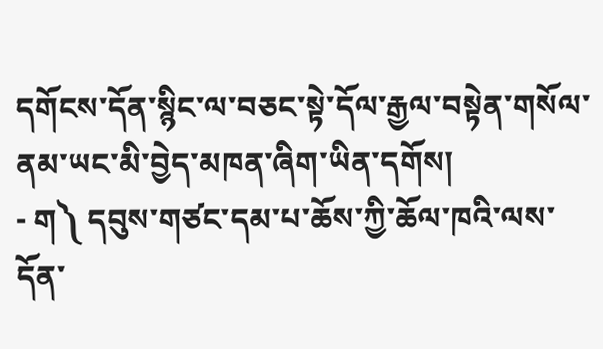དགོངས་དོན་སྙིང་ལ་བཅང་སྟེ་དོལ་རྒྱལ་བསྟེན་གསོལ་ནམ་ཡང་མི་བྱེད་མཁན་ཞིག་ཡིན་དགོས།
- ག༽ དབུས་གཙང་དམ་པ་ཆོས་ཀྱི་ཆོལ་ཁའི་ལས་དོན་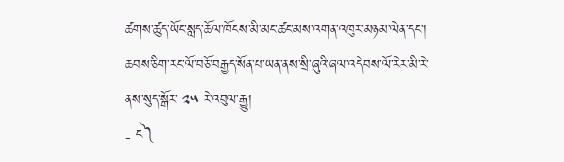ཚགས་ཚུད་ཡོང་སླད་ཆོལ་ཁོངས་མི་མང་ཚང་མས་འགན་འཁུར་མཉམ་ལེན་དང་། ཆབས་ཅིག་རང་ལོ་བཅོ་བརྒྱད་སོན་པ་ཡན་ནས་སྲི་ཞུའི་ཞལ་འདེབས་ལོ་རེར་མི་རེ་ནས་སུད་སྒོར་ ༢༥ རེ་འབུལ་རྒྱུ།
- ང༽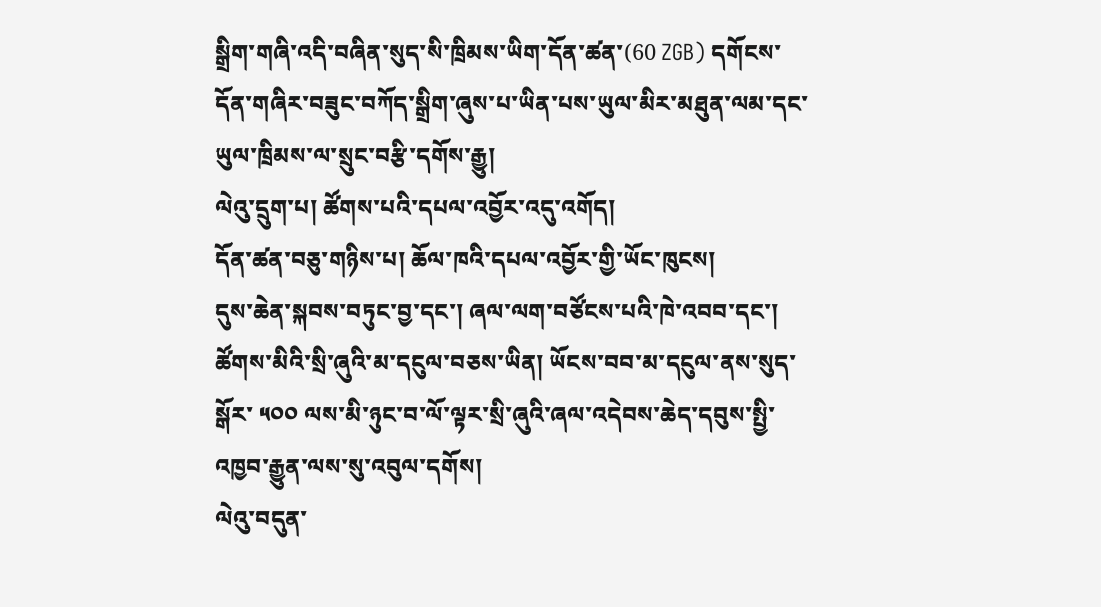སྒྲིག་གཞི་འདི་བཞིན་སུད་སི་ཁྲིམས་ཡིག་དོན་ཚན་(60 ZGB) དགོངས་དོན་གཞིར་བཟུང་བཀོད་སྒྲིག་ཞུས་པ་ཡིན་པས་ཡུལ་མིར་མཐུན་ལམ་དང་ཡུལ་ཁྲིམས་ལ་སྲུང་བརྩི་དགོས་རྒྱུ།
ལེའུ་དྲུག་པ། ཚོགས་པའི་དཔལ་འབྱོར་འདུ་འགོད།
དོན་ཚན་བཅུ་གཉིས་པ། ཆོལ་ཁའི་དཔལ་འབྱོར་གྱི་ཡོང་ཁུངས།
དུས་ཆེན་སྐབས་བཏུང་བྱ་དང་། ཞལ་ལག་བཙོངས་པའི་ཁེ་འབབ་དང་། ཚོགས་མིའི་སྲི་ཞུའི་མ་དངུལ་བཅས་ཡིན། ཡོངས་བབ་མ་དངུལ་ནས་སུད་སྒོར་ ༥༠༠ ལས་མི་ཉུང་བ་ལོ་ལྟར་སྲི་ཞུའི་ཞལ་འདེབས་ཆེད་དབུས་སྤྱི་འཁྱབ་རྒྱུན་ལས་སུ་འབུལ་དགོས།
ལེའུ་བདུན་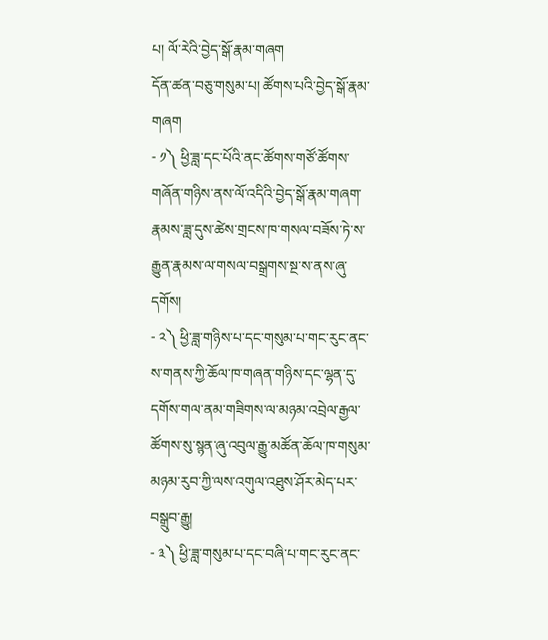པ། ལོ་རེའི་བྱེད་སྒོ་རྣམ་གཞག
དོན་ཚན་བཅུ་གསུམ་པ། ཚོགས་པའི་བྱེད་སྒོ་རྣམ་གཞག
- ༡༽ ཕྱི་ཟླ་དང་པོའི་ནང་ཚོགས་གཙོ་ཚོགས་གཞོན་གཉིས་ནས་ལོ་འདིའི་བྱེད་སྒོ་རྣམ་གཞག་རྣམས་ཟླ་དུས་ཚེས་གྲངས་ཁ་གསལ་བཟོས་ཏེ་ས་རྒྱུན་རྣམས་ལ་གསལ་བསྒྲགས་སྔ་ས་ནས་ཞུ་དགོས།
- ༢༽ ཕྱི་ཟླ་གཉིས་པ་དང་གསུམ་པ་གང་རུང་ནང་ས་གནས་ཀྱི་ཆོལ་ཁ་གཞན་གཉིས་དང་ལྷན་དུ་དགོས་གལ་ནམ་གཟིགས་ལ་མཉམ་འབྲེལ་རྒྱལ་ཚོགས་སུ་སྙན་ཞུ་འབུལ་རྒྱུ་མཚོན་ཆོལ་ཁ་གསུམ་མཉམ་རུབ་ཀྱི་ལས་འགུལ་འཐུས་ཤོར་མེད་པར་བསྒྲུབ་རྒྱུ།
- ༣༽ ཕྱི་ཟླ་གསུམ་པ་དང་བཞི་པ་གང་རུང་ནང་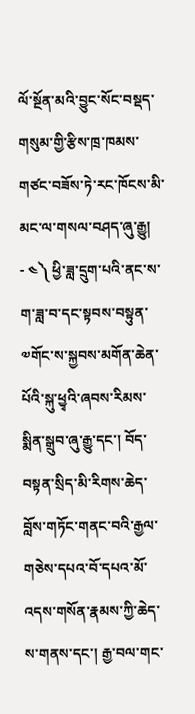ལོ་སྔོན་མའི་བྱུང་སོང་བསྡད་གསུམ་གྱི་རྩིས་ཁྲ་ཁམས་གཙང་བཟོས་ཏེ་རང་ཁོངས་མི་མང་ལ་གསལ་བཤད་ཞུ་རྒྱུ།
- ༤༽ ཕྱི་ཟླ་དྲུག་པའི་ནང་ས་ག་ཟླ་བ་དང་སྟབས་བསྟུན་༧གོང་ས་སྐྱབས་མགོན་ཆེན་པོའི་སྐུ་ཕྱྭའི་ཞབས་རིམས་སྨིན་སྒྲུབ་ཞུ་རྒྱུ་དང་། བོད་བསྟན་སྲིད་མི་རིགས་ཆེད་བློས་གཏོང་གནང་བའི་རྒྱལ་གཅེས་དཔའ་བོ་དཔའ་མོ་འདས་གསོན་རྣམས་ཀྱི་ཆེད་ས་གནས་དང་། རྒྱ་བལ་གང་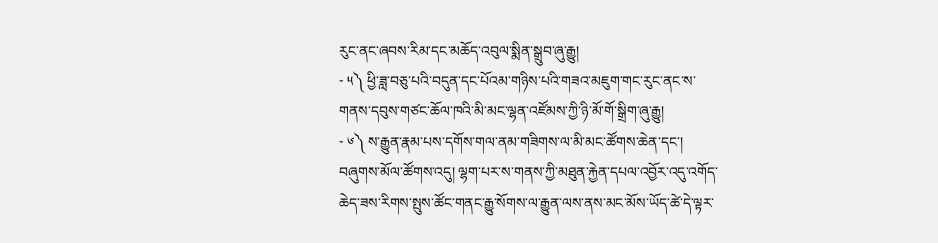རུང་ནང་ཞབས་རིམ་དང་མཆོད་འབུལ་སྨིན་སྒྲུབ་ཞུ་རྒྱུ།
- ༥༽ ཕྱི་ཟླ་བཅུ་པའི་བདུན་དང་པོའམ་གཉིས་པའི་གཟའ་མཇུག་གང་རུང་ནང་ས་གནས་དབུས་གཙང་ཆོལ་ཁའི་མི་མང་ལྷན་འཛོམས་ཀྱི་ཉི་མོ་གོ་སྒྲིག་ཞུ་རྒྱུ།
- ༦༽ ས་རྒྱུན་རྣམ་པས་དགོས་གལ་ནམ་གཟིགས་ལ་མི་མང་ཚོགས་ཆེན་དང་། བཞུགས་མོལ་ཚོགས་འདུ། ལྷག་པར་ས་གནས་ཀྱི་མཐུན་རྐྱེན་དཔལ་འབྱོར་འདུ་འགོད་ཆེད་ཟས་རིགས་སྤུས་ཚོང་གནང་རྒྱུ་སོགས་ལ་རྒྱུན་ལས་ནས་མང་མོས་ཡོད་ཚེ་དེ་ལྟར་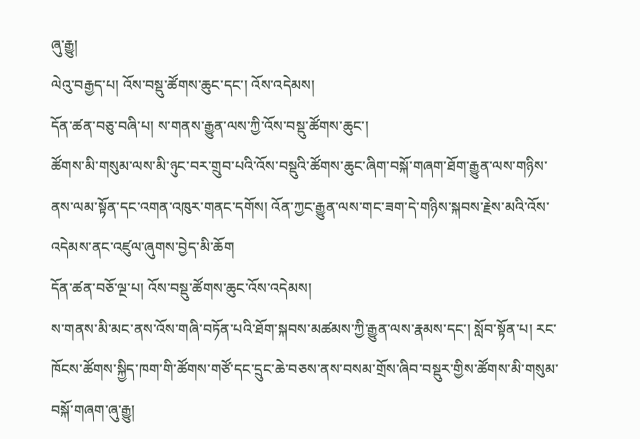ཞུ་རྒྱུ།
ལེའུ་བརྒྱད་པ། འོས་བསྡུ་ཚོགས་ཆུང་དང་། འོས་འདེམས།
དོན་ཚན་བཅུ་བཞི་པ། ས་གནས་རྒྱུན་ལས་ཀྱི་འོས་བསྡུ་ཚོགས་ཆུང་།
ཚོགས་མི་གསུམ་ལས་མི་ཉུང་བར་གྲུབ་པའི་འོས་བསྡུའི་ཚོགས་ཆུང་ཞིག་བསྐོ་གཞག་ཐོག་རྒྱུན་ལས་གཉིས་ནས་ལམ་སྟོན་དང་འགན་འཁུར་གནང་དགོས། འོན་ཀྱང་རྒྱུན་ལས་གང་ཟག་དེ་གཉིས་སྐབས་རྗེས་མའི་འོས་འདེམས་ནང་འཛུལ་ཞུགས་བྱེད་མི་ཆོག
དོན་ཚན་བཅོ་ལྔ་པ། འོས་བསྡུ་ཚོགས་ཆུང་འོས་འདེམས།
ས་གནས་མི་མང་ནས་འོས་གཞི་བཏོན་པའི་ཐོག་སྐབས་མཚམས་ཀྱི་རྒྱུན་ལས་རྣམས་དང་། སློབ་སྟོན་པ། རང་ཁོངས་ཚོགས་སྐྱིད་ཁག་གི་ཚོགས་གཙོ་དང་དྲུང་ཆེ་བཅས་ནས་བསམ་གྲོས་ཞིབ་བསྡུར་གྱིས་ཚོགས་མི་གསུམ་བསྐོ་གཞག་ཞུ་རྒྱུ།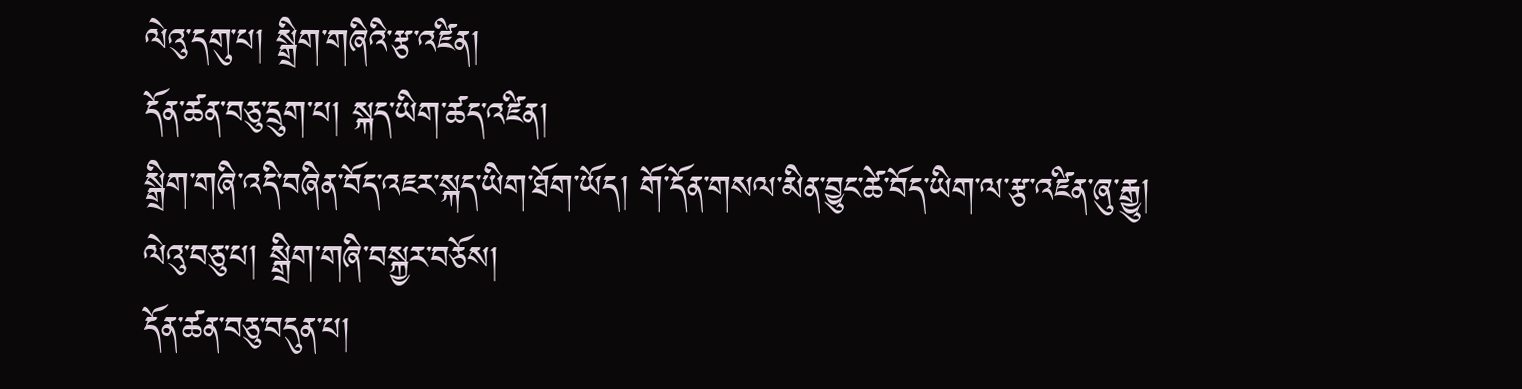ལེའུ་དགུ་པ། སྒྲིག་གཞིའི་རྩ་འཛིན།
དོན་ཚན་བཅུ་དྲུག་པ། སྐད་ཡིག་ཚད་འཛིན།
སྒྲིག་གཞི་འདི་བཞིན་བོད་འཇར་སྐད་ཡིག་ཐོག་ཡོད། གོ་དོན་གསལ་མིན་བྱུང་ཚེ་བོད་ཡིག་ལ་རྩ་འཛིན་ཞུ་རྒྱུ།
ལེའུ་བཅུ་པ། སྒྲིག་གཞི་བསྐྱར་བཅོས།
དོན་ཚན་བཅུ་བདུན་པ།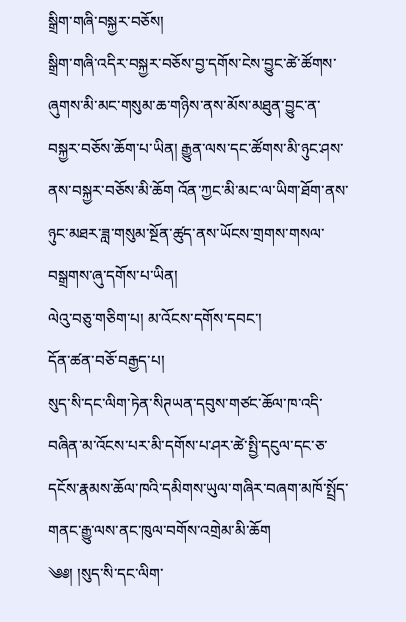སྒྲིག་གཞི་བསྐྱར་བཅོས།
སྒྲིག་གཞི་འདིར་བསྐྱར་བཅོས་བྱ་དགོས་ངེས་བྱུང་ཚེ་ཚོགས་ཞུགས་མི་མང་གསུམ་ཆ་གཉིས་ནས་མོས་མཐུན་བྱུང་ན་བསྐྱར་བཅོས་ཆོག་པ་ཡིན། རྒྱུན་ལས་དང་ཚོགས་མི་ཉུང་ཤས་ནས་བསྐྱར་བཅོས་མི་ཆོག འོན་ཀྱང་མི་མང་ལ་ཡིག་ཐོག་ནས་ཉུང་མཐར་ཟླ་གསུམ་སྔོན་ཚུད་ནས་ཡོངས་གྲགས་གསལ་བསྒྲགས་ཞུ་དགོས་པ་ཡིན།
ལེའུ་བཅུ་གཅིག་པ། མ་འོངས་དགོས་དབང་།
དོན་ཚན་བཅོ་བརྒྱད་པ།
སུད་སི་དང་ལིག་ཏེན་སིཊཡན་དབུས་གཙང་ཆོལ་ཁ་འདི་བཞིན་མ་འོངས་པར་མི་དགོས་པ་ཤར་ཚེ་སྤྱི་དངུལ་དང་ཅ་དངོས་རྣམས་ཆོལ་ཁའི་དམིགས་ཡུལ་གཞིར་བཞག་མཁོ་སྤྲོད་གནང་རྒྱུ་ལས་ནང་ཁུལ་བགོས་འགྲེམ་མི་ཆོག
༄༅། །སུད་སི་དང་ལིག་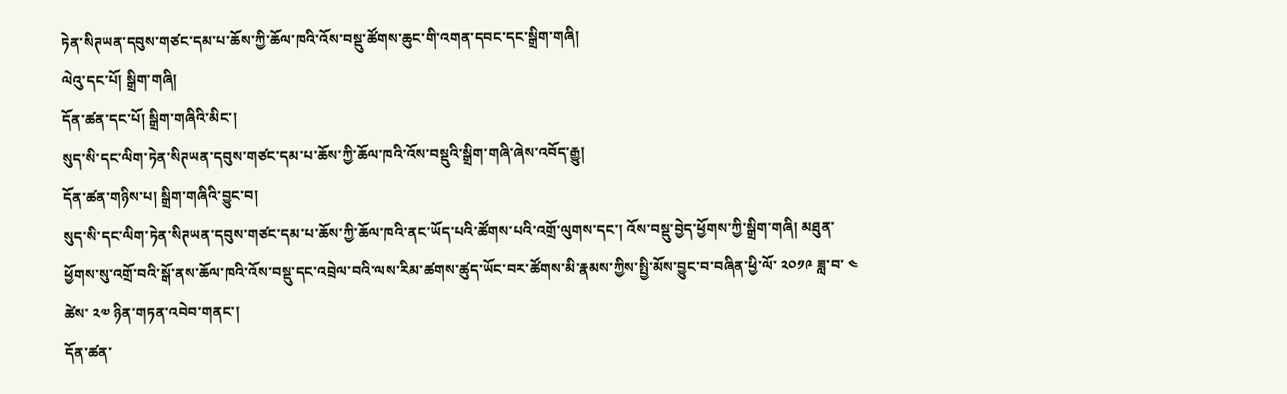ཏེན་སིཊཡན་དབུས་གཙང་དམ་པ་ཆོས་ཀྱི་ཆོལ་ཁའི་འོས་བསྡུ་ཚོགས་ཆུང་གི་འགན་དབང་དང་སྒྲིག་གཞི།
ལེའུ་དང་པོ། སྒྲིག་གཞི།
དོན་ཚན་དང་པོ། སྒྲིག་གཞིའི་མིང་།
སུད་སི་དང་ལིག་ཏེན་སིཊཡན་དབུས་གཙང་དམ་པ་ཆོས་ཀྱི་ཆོལ་ཁའི་འོས་བསྡུའི་སྒྲིག་གཞི་ཞེས་འབོད་རྒྱུ།
དོན་ཚན་གཉིས་པ། སྒྲིག་གཞིའི་བྱུང་བ།
སུད་སི་དང་ལིག་ཏེན་སིཊཡན་དབུས་གཙང་དམ་པ་ཆོས་ཀྱི་ཆོལ་ཁའི་ནང་ཡོད་པའི་ཚོགས་པའི་འགྲོ་ལུགས་དང་། འོས་བསྡུ་བྱེད་ཕྱོགས་ཀྱི་སྒྲིག་གཞི། མཐུན་ཕྱོགས་སུ་འགྲོ་བའི་སྒོ་ནས་ཆོལ་ཁའི་འོས་བསྡུ་དང་འབྲེལ་བའི་ལས་རིམ་ཚགས་ཚུད་ཡོང་བར་ཚོགས་མི་རྣམས་ཀྱིས་སྤྱི་མོས་བྱུང་བ་བཞིན་ཕྱི་ལོ་ ༢༠༡༩ ཟླ་བ་ ༤ ཚེས་ ༢༧ ཉིན་གཏན་འབེབ་གནང་།
དོན་ཚན་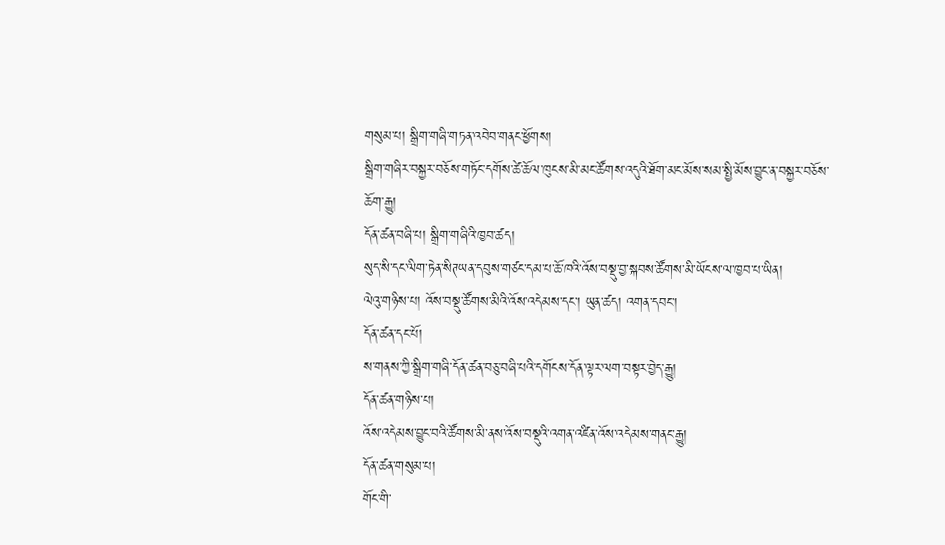གསུམ་པ། སྒྲིག་གཞི་གཏན་འབེབ་གནང་ཕྱོགས།
སྒྲིག་གཞིར་བསྐྱར་བཅོས་གཏོང་དགོས་ཚེ་ཆོལ་ཁུངས་མི་མང་ཚོགས་འདུའི་ཐོག་མང་མོས་སམ་སྤྱི་མོས་བྱུང་ན་བསྐྱར་བཅོས་ཆོག་རྒྱུ།
དོན་ཚན་བཞི་པ། སྒྲིག་གཞིའི་ཁྱབ་ཚད།
སུད་སི་དང་ལིག་ཏེན་སིཊཡན་དབུས་གཙང་དམ་པ་ཆོ་ཁའི་འོས་བསྡུ་བྱ་སྐབས་ཚོགས་མི་ཡོངས་ལ་ཁྱབ་པ་ཡིན།
ལེའུ་གཉིས་པ། འོས་བསྡུ་ཚོགས་མིའི་འོས་འདེམས་དང་། ཡུན་ཚད། འགན་དབང་།
དོན་ཚན་དང་པོ།
ས་གནས་ཀྱི་སྒྲིག་གཞི་དོན་ཚན་བཅུ་བཞི་པའི་དགོངས་དོན་ལྟར་ལག་བསྟར་བྱེད་རྒྱུ།
དོན་ཚན་གཉིས་པ།
འོས་འདེམས་བྱུང་བའི་ཚོགས་མི་ནས་འོས་བསྡུའི་འགན་འཛིན་འོས་འདེམས་གནང་རྒྱུ།
དོན་ཚན་གསུམ་པ།
གོང་གི་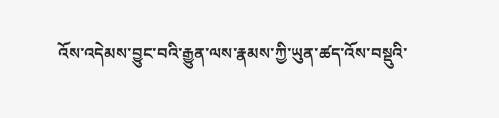འོས་འདེམས་བྱུང་བའི་རྒྱུན་ལས་རྣམས་ཀྱི་ཡུན་ཚད་འོས་བསྡུའི་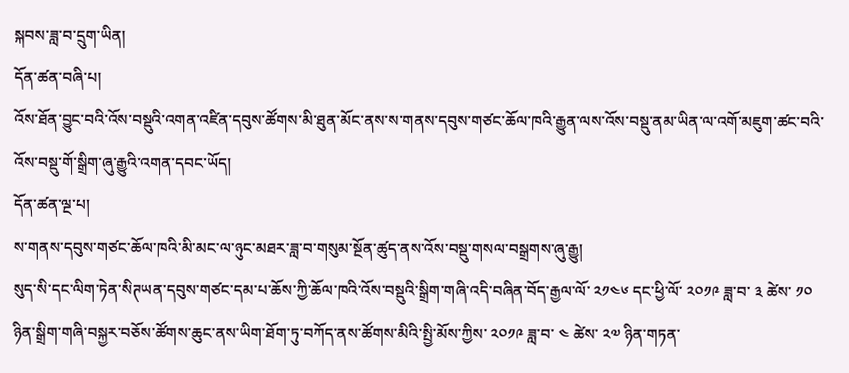སྐབས་ཟླ་བ་དྲུག་ཡིན།
དོན་ཚན་བཞི་པ།
འོས་ཐོན་བྱུང་བའི་འོས་བསྡུའི་འགན་འཛིན་དབུས་ཚོགས་མི་ཐུན་མོང་ནས་ས་གནས་དབུས་གཙང་ཆོལ་ཁའི་རྒྱུན་ལས་འོས་བསྡུ་ནམ་ཡིན་ལ་འགོ་མཇུག་ཚང་བའི་འོས་བསྡུ་གོ་སྒྲིག་ཞུ་རྒྱུའི་འགན་དབང་ཡོད།
དོན་ཚན་ལྔ་པ།
ས་གནས་དབུས་གཙང་ཆོལ་ཁའི་མི་མང་ལ་ཉུང་མཐར་ཟླ་བ་གསུམ་སྔོན་ཚུད་ནས་འོས་བསྡུ་གསལ་བསྒྲགས་ཞུ་རྒྱུ།
སུད་སི་དང་ལིག་ཏེན་སིཊཡན་དབུས་གཙང་དམ་པ་ཆོས་ཀྱི་ཆོལ་ཁའི་འོས་བསྡུའི་སྒྲིག་གཞི་འདི་བཞིན་བོད་རྒྱལ་ལོ་ ༢༡༤༦ དང་ཕྱི་ལོ་ ༢༠༡༩ ཟླ་བ་ ༣ ཚེས་ ༡༠ ཉིན་སྒྲིག་གཞི་བསྐྱར་བཅོས་ཚོགས་ཆུང་ནས་ཡིག་ཐོག་ཏུ་བཀོད་ནས་ཚོགས་མིའི་སྤྱི་མོས་ཀྱིས་ ༢༠༡༩ ཟླ་བ་ ༤ ཚེས་ ༢༧ ཉིན་གཏན་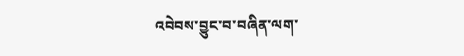འབེབས་བྱུང་བ་བཞིན་ལག་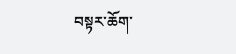བསྟར་ཆོག་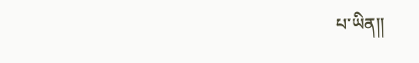པ་ཡིན།།